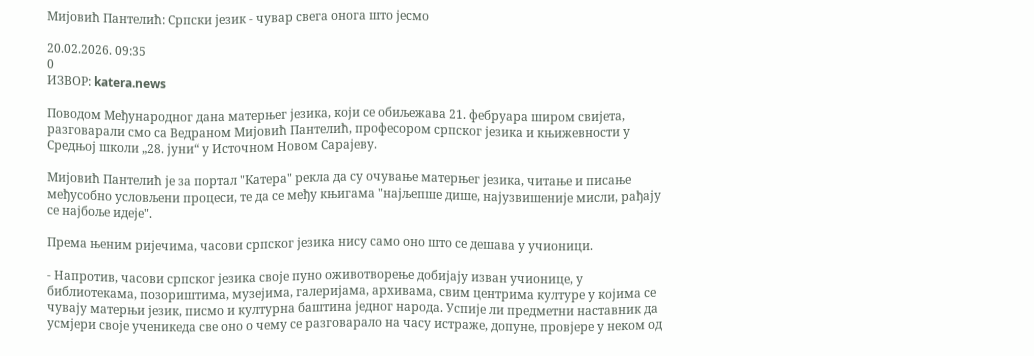Мијовић Пантелић: Српски језик - чувар свега онога што јесмо

20.02.2026. 09:35
0
ИЗВОР: katera.news

Поводом Међународног дана матерњег језика, који се обиљежава 21. фебруара широм свијета, разговарали смо са Ведраном Мијовић Пантелић, професором српског језика и књижевности у Средњој школи „28. јуни“ у Источном Новом Сарајеву.

Мијовић Пантелић је за портал "Катера" рекла да су очување матерњег језика, читање и писање међусобно условљени процеси, те да се међу књигама "најљепше дише, најузвишеније мисли, рађају се најбоље идеје".

Према њеним ријечима, часови српског језика нису само оно што се дешава у учионици.

- Напротив, часови српског језика своје пуно оживотворење добијају изван учионице, у библиотекама, позориштима, музејима, галеријама, архивама, свим центрима културе у којима се чувају матерњи језик, писмо и културна баштина једног народа. Успије ли предметни наставник да усмјери своје ученикеда све оно о чему се разговарало на часу истраже, допуне, провјере у неком од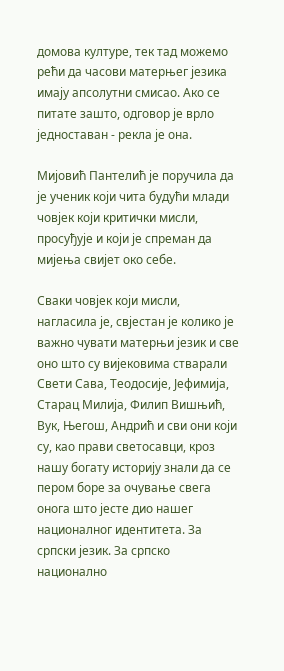домова културе, тек тад можемо рећи да часови матерњег језика имају апсолутни смисао. Ако се питате зашто, одговор је врло једноставан - рекла је она.

Мијовић Пантелић је поручила да је ученик који чита будући млади човјек који критички мисли, просуђује и који је спреман да мијења свијет око себе.

Сваки човјек који мисли, нагласила је, свјестан је колико је важно чувати матерњи језик и све оно што су вијековима стварали Свети Сава, Теодосије, Јефимија, Старац Милија, Филип Вишњић, Вук, Његош, Андрић и сви они који су, као прави светосавци, кроз нашу богату историју знали да се пером боре за очување свега онога што јесте дио нашег националног идентитета. За српски језик. За српско национално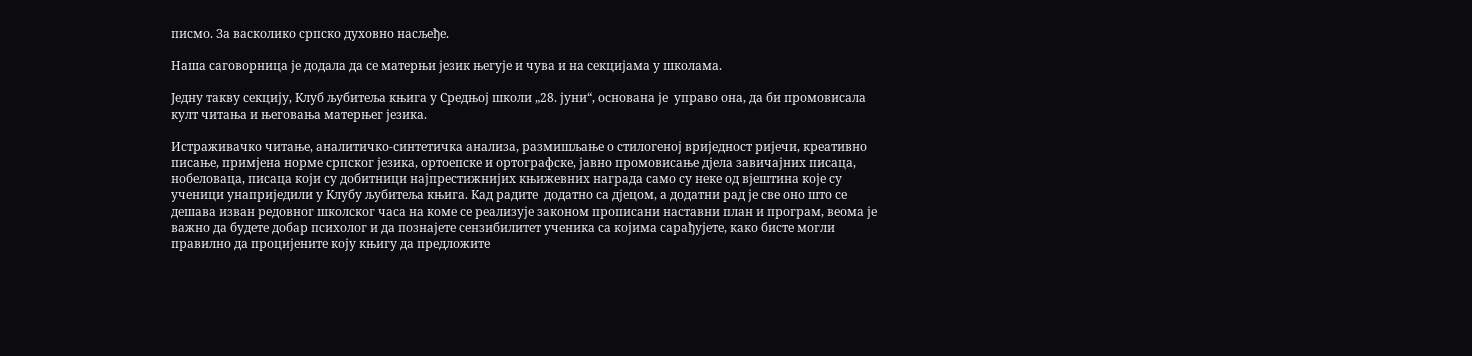писмо. За васколико српско духовно насљеђе.

Наша саговорница је додала да се матерњи језик његује и чува и на секцијама у школама.

Једну такву секцију, Клуб љубитеља књига у Средњој школи „28. јуни“, основана је  управо она, да би промовисала култ читања и његовања матерњег језика.

Истраживачко читање, аналитичко-синтетичка анализа, размишљање о стилогеној вриједност ријечи, креативно писање, примјена норме српског језика, ортоепске и ортографске, јавно промовисање дјела завичајних писаца, нобеловаца, писаца који су добитници најпрестижнијих књижевних награда само су неке од вјештина које су ученици унаприједили у Клубу љубитеља књига. Кад радите  додатно са дјецом, а додатни рад је све оно што се дешава изван редовног школског часа на коме се реализује законом прописани наставни план и програм, веома је важно да будете добар психолог и да познајете сензибилитет ученика са којима сарађујете, како бисте могли правилно да процијените коју књигу да предложите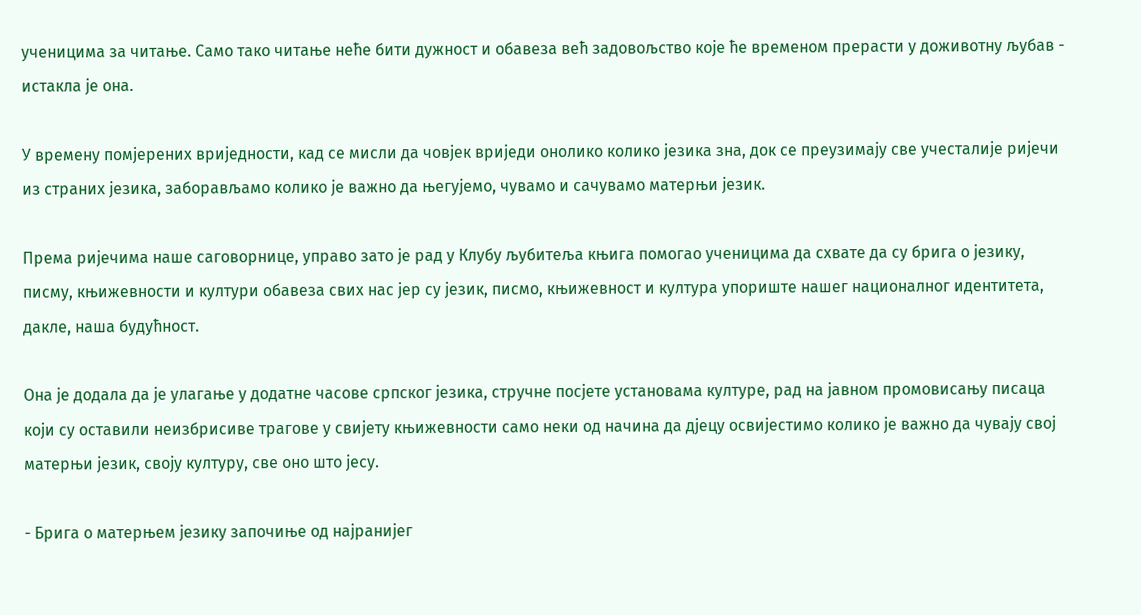ученицима за читање. Само тако читање неће бити дужност и обавеза већ задовољство које ће временом прерасти у доживотну љубав - истакла је она.

У времену помјерених вриједности, кад се мисли да човјек вриједи онолико колико језика зна, док се преузимају све учесталије ријечи из страних језика, заборављамо колико је важно да његујемо, чувамо и сачувамо матерњи језик.

Према ријечима наше саговорнице, управо зато је рад у Клубу љубитеља књига помогао ученицима да схвате да су брига о језику, писму, књижевности и култури обавеза свих нас јер су језик, писмо, књижевност и култура упориште нашег националног идентитета, дакле, наша будућност.

Она је додала да је улагање у додатне часове српског језика, стручне посјете установама културе, рад на јавном промовисању писаца који су оставили неизбрисиве трагове у свијету књижевности само неки од начина да дјецу освијестимо колико је важно да чувају свој матерњи језик, своју културу, све оно што јесу.

- Брига о матерњем језику започиње од најранијег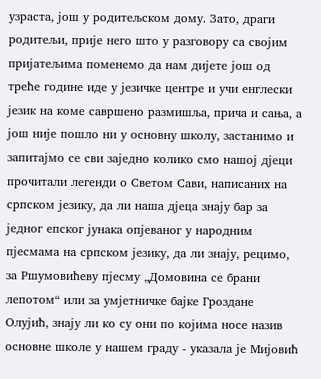узраста, још у родитељском дому. Зато, драги родитељи, прије него што у разговору са својим пријатељима поменемо да нам дијете још од треће године иде у језичке центре и учи енглески језик на коме савршено размишља, прича и сања, а још није пошло ни у основну школу, застанимо и запитајмо се сви заједно колико смо нашој дјеци прочитали легенди о Светом Сави, написаних на српском језику, да ли наша дјеца знају бар за једног епског јунака опјеваног у народним пјесмама на српском језику, да ли знају, рецимо, за Ршумовићеву пјесму „Домовина се брани лепотом“ или за умјетничке бајке Гроздане Олујић, знају ли ко су они по којима носе назив основне школе у нашем граду - указала је Мијовић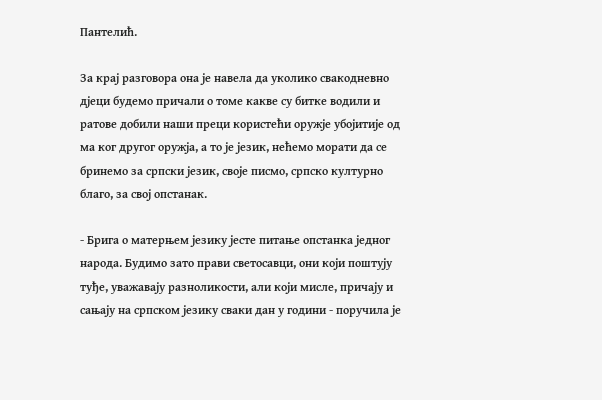Пантелић.

За крај разговора она је навела да уколико свакодневно дјеци будемо причали о томе какве су битке водили и ратове добили наши преци користећи оружје убојитије од ма ког другог оружја, а то је језик, нећемо морати да се бринемо за српски језик, своје писмо, српско културно благо, за свој опстанак.

- Брига о матерњем језику јесте питање опстанка једног народа. Будимо зато прави светосавци, они који поштују туђе, уважавају разноликости, али који мисле, причају и сањају на српском језику сваки дан у години - поручила је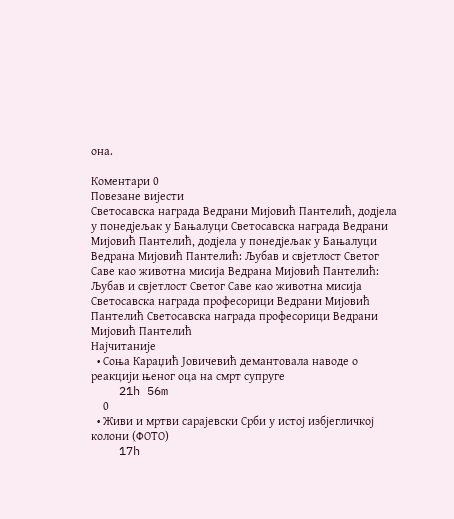она.

Коментари 0
Повезане вијести
Светосавска награда Ведрани Мијовић Пантелић, додјела у понедјељак у Бањалуци Светосавска награда Ведрани Мијовић Пантелић, додјела у понедјељак у Бањалуци
Ведрана Мијовић Пантелић: Љубав и свјетлост Светог Саве као животна мисија Ведрана Мијовић Пантелић: Љубав и свјетлост Светог Саве као животна мисија
Светосавска награда професорици Ведрани Мијовић Пантелић Светосавска награда професорици Ведрани Мијовић Пантелић
Најчитаније
  • Соња Караџић Јовичевић демантовала наводе о реакцији њеног оца на смрт супруге
    21h 56m
    0
  • Живи и мртви сарајевски Срби у истој избјегличкој колони (ФОТО)
    17h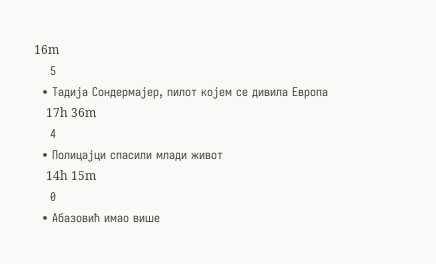16m
    5
  • Тадија Сондермајер, пилот којем се дивила Европа
    17h 36m
    4
  • Полицајци спасили млади живот
    14h 15m
    0
  • Абазовић имао више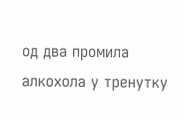од два промила алкохола у тренутку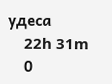удеса
    22h 31m
    0